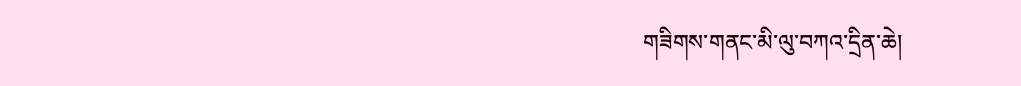གཟིགས་གནང་མི་ལུ་བཀའ་དྲིན་ཆེ།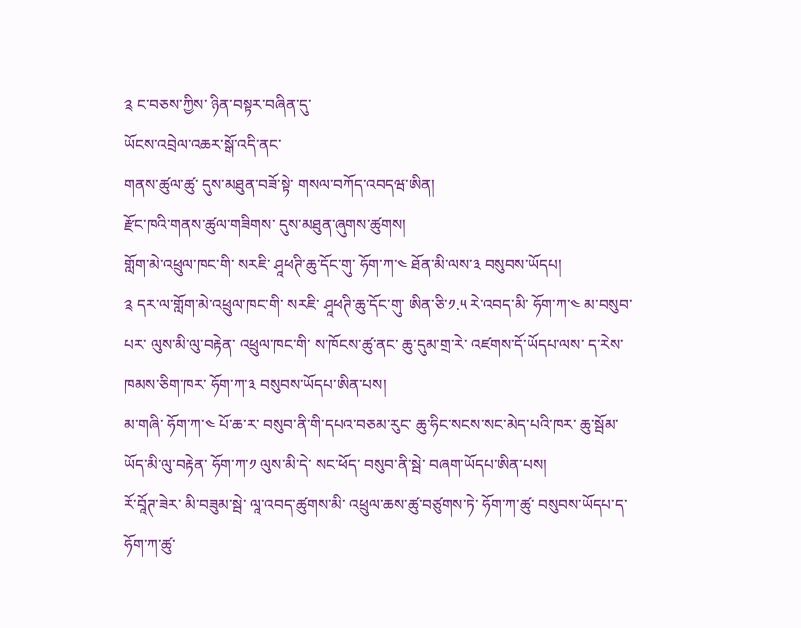༉ ང་བཅས་ཀྱིས་ ཉིན་བསྟར་བཞིན་དུ་
ཡོངས་འབྲེལ་འཆར་སྒོ་འདི་ནང་
གནས་ཚུལ་ཚུ་ དུས་མཐུན་བཟོ་སྟེ་ གསལ་བཀོད་འབདཝ་ཨིན།
རྫོང་ཁའི་གནས་ཚུལ་གཟིགས་ དུས་མཐུན་ཞུགས་ཚུགས།
གློག་མེ་འཕྲུལ་ཁང་གི་ སརཇི་ ཤཱཕཊི་ཆུ་དོང་གུ་ ཧོག་ཀ་༤ ཐོན་མི་ལས་༣ བསུབས་ཡོདཔ།
༉ དར་ལ་གློག་མེ་འཕྲུལ་ཁང་གི་ སརཇི་ ཤཱཕཊི་ཆུ་དོང་གུ་ ཨིན་ཅི་༡.༥ རེ་འབད་མི་ ཧོག་ཀ་༤ མ་བསུབ་པར་ ལུས་མི་ལུ་བརྟེན་ འཕྲུལ་ཁང་གི་ ས་ཁོངས་ཚུ་ནང་ ཆུ་དུམ་གྲ་རེ་ འཛགས་དོ་ཡོདཔ་ལས་ ད་རེས་ཁམས་ཅིག་ཁར་ ཧོག་ཀ་༣ བསུབས་ཡོདཔ་ཨིན་པས།
མ་གཞི་ ཧོག་ཀ་༤ པོ་ཆ་ར་ བསུབ་ནི་གི་དཔའ་བཅམ་རུང་ ཆུ་ཧིང་སངས་སང་མེད་པའི་ཁར་ ཆུ་སྦོམ་ཡོད་མི་ལུ་བརྟེན་ ཧོག་ཀ་༡ ལུས་མི་དེ་ སང་ཕོད་ བསུབ་ནི་སྦེ་ བཞག་ཡོདཔ་ཨིན་པས།
རོ་བཱོཊ་ཟེར་ མི་བཟུམ་སྦེ་ ལཱ་འབད་ཚུགས་མི་ འཕྲུལ་ཆས་ཚུ་བཙུགས་ཏེ་ ཧོག་ཀ་ཚུ་ བསུབས་ཡོདཔ་ད་ ཧོག་ཀ་ཚུ་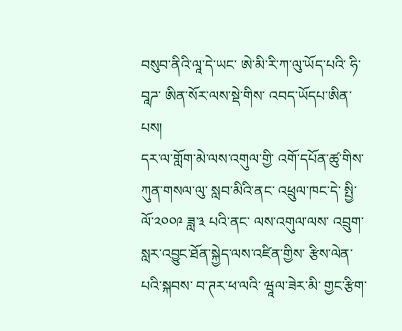བསུབ་ནིའི་ལཱ་དེ་ཡང་ ཨེ་མི་རི་ཀ་ལུ་ཡོད་པའི་ ཧི་བཱཌ་ ཨིན་སོར་ལས་སྡེ་གིས་ འབད་ཡོདཔ་ཨིན་པས།
དར་ལ་གློག་མེ་ལས་འགུལ་གྱི་ འགོ་དཔོན་ཚུ་གིས་ ཀུན་གསལ་ལུ་ སླབ་མིའི་ནང་ འཕྲུལ་ཁང་དེ་ སྤྱི་ལོ་༢༠༠༩ ཟླ་༣ པའི་ནང་ ལས་འགུལ་ལས་ འབྲུག་སླར་འབྱུང་ཐོན་སྐྱེད་ལས་འཛིན་གྱིས་ རྩིས་ལེན་པའི་སྐབས་ བ་ཊར་ཕ་ལའི་ ཝཱལ་ཟེར་མི་ གྱང་རྩིག་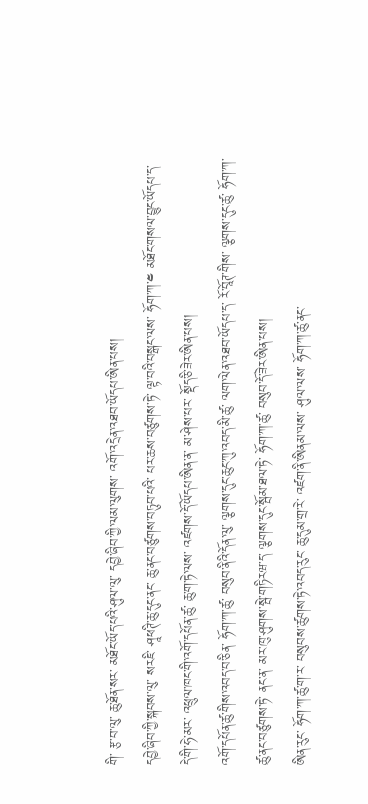གི་ རྩ་བ་ལུ་ ཆུ་ཐོན་སར་ མཐོང་ཡོད་པའི་ཤུལ་ལུ་ དབྱེ་ཞིབ་ཀྱི་ལམ་ལུགས་ འགོ་འདྲེན་འཐབ་ཡོདཔ་ཨིན་པས།
དབྱེ་ཞིབ་ཀྱི་སྐབས་ལུ་ སརཇི་ ཤཱཕཊི་ཆུ་དུང་ནང་ ཆུ་ནང་བཙུགས་བཏུབ་པའི་ པར་ཆས་བཙུགས་ཏེ་ ལྟ་བའི་བསྒང་ལས་ ཧོག་ཀ་༤ མཐོང་གསལ་བྱུང་ཡོདཔ་ད་ དེ་གི་ཧེ་མར་ འཕྲུལ་ཁང་གི་འགོ་དཔོན་ཚུ་ ཆུ་ག་ཏེ་ལས་ འཛགས་དོ་ཡོདཔ་ཨིན་ན་ མ་ཤེས་པར་ སྡོད་ཅི་ཟེར་ཨིན་པས།
འགོ་དཔོན་ཚུ་གིས་འབད་བ་ཅིན་ ཧོག་ཀ་ཚུ་ བསུབ་ནིའི་དོན་ལུ་ ལྕགས་དུང་ཆུང་ཀུ་འབད་མི་ཚུ་ ལག་ལེན་འཐབ་ཡོདཔ་ད་ རོ་བཱོཊ་གིས་ ལྕགས་དུང་ཚུ་ ཧོག་ཀ་ཚུ་ནང་བཙུགས་ཏེ་ ནང་ན་ མར་ཁུ་ཤུགས་སྦེ་གཏིརཝ་ད་ ལྕགས་དུང་སྦོམ་ཐལ་ཏེ་ ཧོག་ཀ་ཚུ་ བསུབ་དོ་ཟེར་ཨིན་པས།
ཨིན་རུང་ ཧོག་ཀ་ཚུ་ག་ར་ བསུབས་ཚུགས་ཏེ་འབད་རུང་ ཆུ་དུམ་གྲ་རེ་ འཛག་ནི་ཨིནམ་ལས་ ཤུལ་ལས་ ཧོག་ཀ་ཚུ་ནང་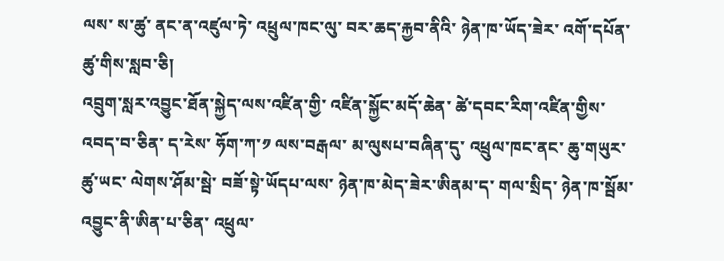ལས་ ས་ཚུ་ ནང་ན་འཛུལ་ཏེ་ འཕྲུལ་ཁང་ལུ་ བར་ཆད་རྐྱབ་ནིའི་ ཉེན་ཁ་ཡོད་ཟེར་ འགོ་དཔོན་ཚུ་གིས་སླབ་ཅི།
འབྲུག་སླར་འབྱུང་ཐོན་སྐྱེད་ལས་འཛིན་གྱི་ འཛིན་སྐྱོང་མདོ་ཆེན་ ཚེ་དབང་རིག་འཛིན་གྱིས་འབད་བ་ཅིན་ ད་རེས་ ཧོག་ཀ་༡ ལས་བརྒལ་ མ་ལུསཔ་བཞིན་དུ་ འཕྲུལ་ཁང་ནང་ ཆུ་གཡུར་ཚུ་ཡང་ ལེགས་ཤོམ་སྦེ་ བཟོ་སྟེ་ཡོདཔ་ལས་ ཉེན་ཁ་མེད་ཟེར་ཨིནམ་ད་ གལ་སྲིད་ ཉེན་ཁ་སྦོམ་ འབྱུང་ནི་ཨིན་པ་ཅིན་ འཕྲུལ་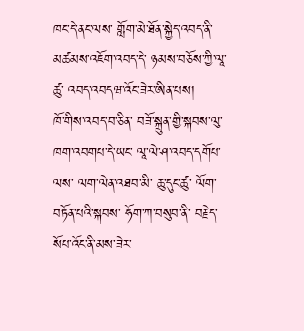ཁང་དེ་ནང་ལས་ གློག་མེ་ཐོན་སྐྱེད་འབད་ནི་ མཚམས་འཇོག་འབད་དེ་ ཉམས་བཅོས་ཀྱི་ལཱ་ཚུ་ འབད་འབདཝ་འོང་ཟེར་ཨིན་པས།
ཁོ་གིས་འབད་བ་ཅིན་ བཟོ་སྐྲུན་གྱི་སྐབས་ལུ་ ཁག་འབགཔ་དེ་ཡང་ ལཱ་ལེ་ཤ་འབད་དགོཔ་ལས་ ལག་ལེན་འཐབ་མི་ ཆུ་དུང་ཚུ་ ལོག་བཏོན་པའི་སྐབས་ ཧོག་ཀ་བསུབ་ནི་ བརྗེད་སོཔ་འོང་ནི་མས་ཟེར་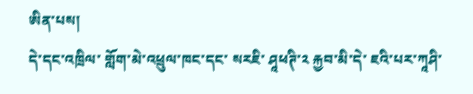ཨིན་པས།
དེ་དང་འཁྲིལ་ གློག་མེ་འཕྲུལ་ཁང་དང་ སརཇི་ ཤཱཕཊི་༢ རྐྱབ་མི་དེ་ ཇའི་པར་ཀཱཤི་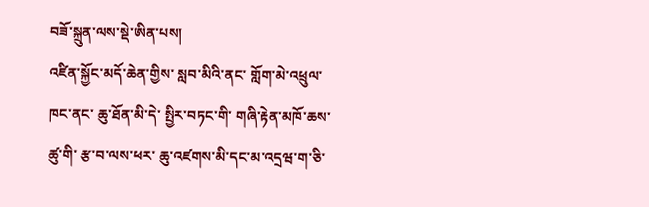བཟོ་སྐྲུན་ལས་སྡེ་ཨིན་པས།
འཛིན་སྐྱོང་མདོ་ཆེན་གྱིས་ སླབ་མིའི་ནང་ གློག་མེ་འཕྲུལ་ཁང་ནང་ ཆུ་ཐོན་མི་དེ་ སྤྱིར་བཏང་གི་ གཞི་རྟེན་མཁོ་ཆས་ཚུ་གི་ རྩ་བ་ལས་ཕར་ ཆུ་འཛགས་མི་དང་མ་འདྲཝ་ག་ཅི་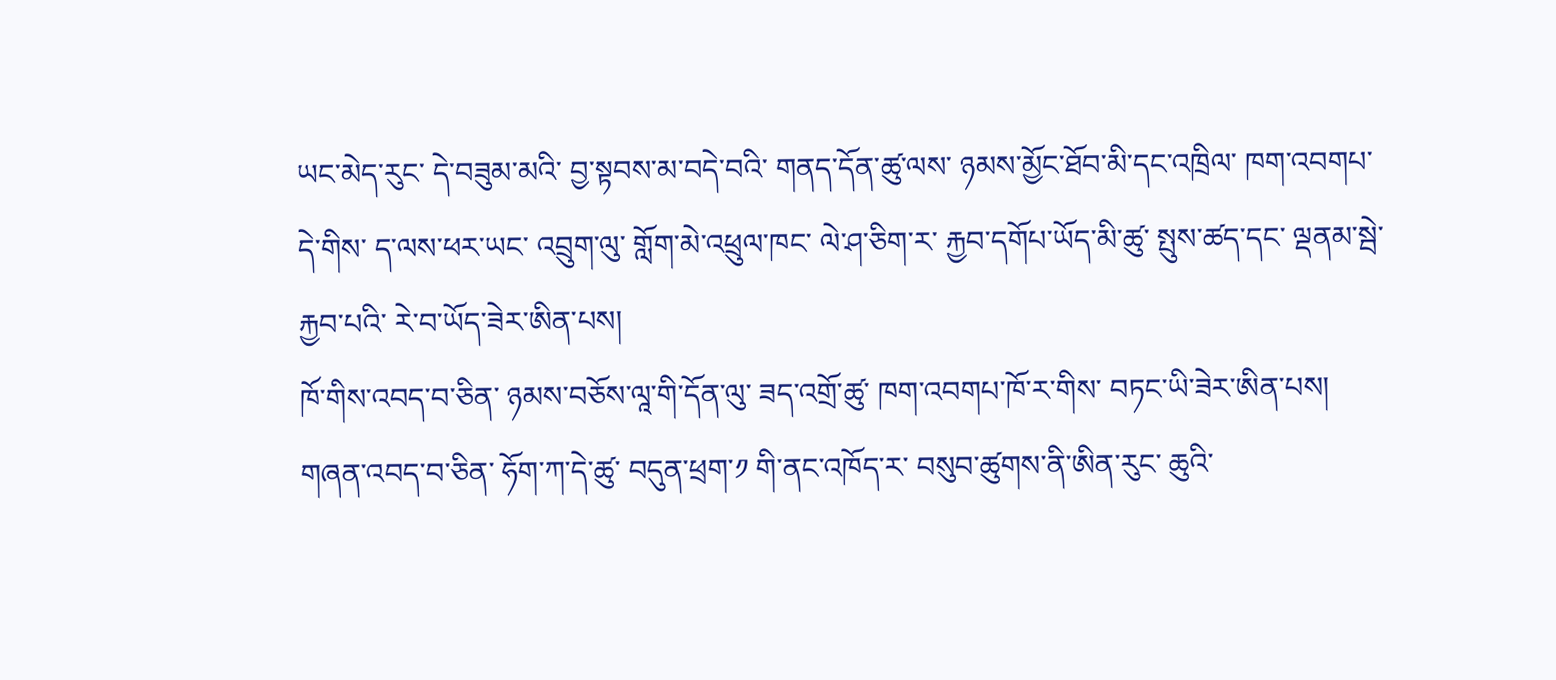ཡང་མེད་རུང་ དེ་བཟུམ་མའི་ བྱ་སྟབས་མ་བདེ་བའི་ གནད་དོན་ཚུ་ལས་ ཉམས་མྱོང་ཐོབ་མི་དང་འཁྲིལ་ ཁག་འབགཔ་དེ་གིས་ ད་ལས་ཕར་ཡང་ འབྲུག་ལུ་ གློག་མེ་འཕྲུལ་ཁང་ ལེ་ཤ་ཅིག་ར་ རྐྱབ་དགོཔ་ཡོད་མི་ཚུ་ སྤུས་ཚད་དང་ ལྡནམ་སྦེ་རྐྱབ་པའི་ རེ་བ་ཡོད་ཟེར་ཨིན་པས།
ཁོ་གིས་འབད་བ་ཅིན་ ཉམས་བཅོས་ལཱ་གི་དོན་ལུ་ ཟད་འགྲོ་ཚུ་ ཁག་འབགཔ་ཁོ་ར་གིས་ བཏང་ཡི་ཟེར་ཨིན་པས།
གཞན་འབད་བ་ཅིན་ ཧོག་ཀ་དེ་ཚུ་ བདུན་ཕྲག་༡ གི་ནང་འཁོད་ར་ བསུབ་ཚུགས་ནི་ཨིན་རུང་ ཆུའི་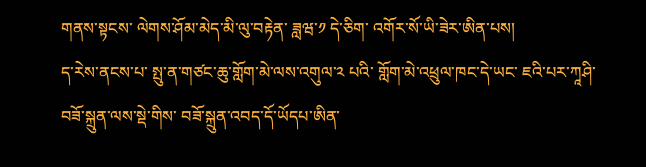གནས་སྟངས་ ལེགས་ཤོམ་མེད་མི་ལུ་བརྟེན་ ཟླཝ་༡ དེ་ཅིག་ འགོར་སོ་ཡི་ཟེར་ཨིན་པས།
ད་རེས་ནངས་པ་ སྤུ་ན་གཙང་ཆུ་གློག་མེ་ལས་འགུལ་༢ པའི་ གློག་མེ་འཕྲུལ་ཁང་དེ་ཡང་ ཇའི་པར་ཀཱཤི་ བཟོ་སྐྲུན་ལས་སྡེ་གིས་ བཟོ་སྐྲུན་འབད་དོ་ཡོདཔ་ཨིན་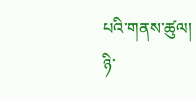པའི་གནས་ཚུལ།
ཉི་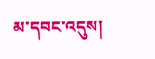མ་དབང་འདུས།